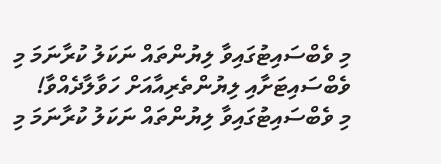މި ވެބްސައިޓުގައިވާ ލިޔުންތައް ނަކަލު ކުރާނަމަ މި ވެބްސައިޓަށާއި ލިޔުންތެރިއާއަށް ހަވާލާދެއްވާ!
މި ވެބްސައިޓުގައިވާ ލިޔުންތައް ނަކަލު ކުރާނަމަ މި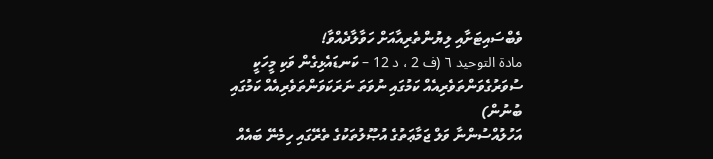ވެބްސައިޓަށާއި ލިޔުންތެރިއާއަށް ހަވާލާދެއްވާ!
مادة التوحيد ٦ (ف 2 ، د 12 – ކަނޑައެޅިގެން ވަކި މީހަކީ ސުވަރުގެވަންތަވެރިއެއް ކަމުގައި ނުވަތަ ނަރަކަވަންތަވެރިއެއް ކަމުގައި ބުނުން)
އަހުލުއްސުންނާ ވަލް ޖަމާޢަތުގެ އުޞޫލުތަކުގެ ތެރޭގައި ހިމެނޭ ބައެއް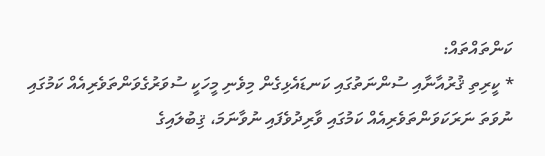ކަންތައްތައް:
* ކީރިތި ޤުރުއާނާއި ސުންނަތުގައި ކަނޑައެޅިގެން މިވެނި މީހަކީ ސުވަރުގެވަންތަވެރިއެއް ކަމުގައި ނުވަތަ ނަރަކަވަންތަވެރިއެއް ކަމުގައި ވާރިދުވެފައި ނުވާނަމަ، ޤިބުލައިގެ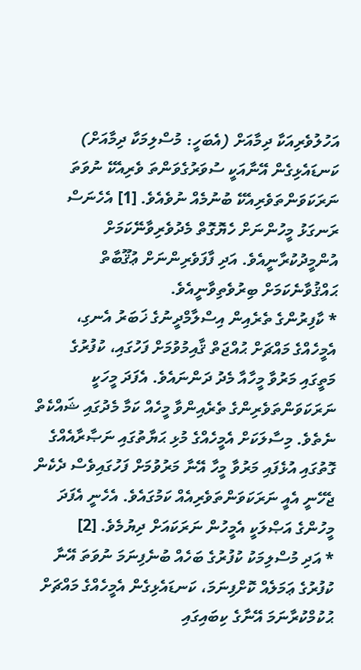އަހުލުވެރިއަކާ ދިމާއަށް (އެބަހީ: މުސްލިމަކާ ދިމާއަށް) ކަނޑައެޅިގެން އޭނާއަކީ ސުވަރުގެވަންތަ ވެރިއެކޭ ނުވަތަ ނަރަކަވަންތަވެރިއެކޭ ބުނުމެއް ނުވެއެވެ. [1] އެހެނަސް ރަނގަޅު މީހުންނަށް ހެޔޮގޮތް މެދުވެރިވާނޭކަމަށް އުންމީދުކުރާނީއެވެ. އަދި ފާފަވެރިންނަށް ޢުޤޫބާތް ޙައްޤުވާނެކަމަށް ބިރުވެތިވާނީއެވެ.
* ކާފިރުންގެ ތެރެއިން އިސްލާމްދީނުގެ ޚަބަރު އެނގި، އެމީހެއްގެ މައްޗަށް ޙުއްޖަތް ޤާއިމުވުމަށް ފަހުގައި، ކުފުރުގެ މަތީގައި މަރުވާ މީހާއާ މެދު ދަންނައެވެ. އެފަދަ މީހަކީ ނަރަކަވަންތަވެރިންގެ ތެރެއިންވާ މީހެއް ކަމާ މެދުގައި ޝައްކެތް ނެތެވެ. މިސާލަކަށް އެމީހެއްގެ މުޅި ޙަޔާތުގައި ނަޞާރާއެއްގެ ގޮތުގައި އުޅެފައި މަރުވާ މީހާ އޭނާ މަރުވުމަށް ފަހުގައިވެސް ދެކެން ޖެހޭނީ އެއީ ނަރަކަވަންތަވެރިއެއް ކަމުގައެވެ. އެހެނީ އެފަދަ މީހުންގެ އަޞްލަކީ އެމީހުން ނަރަކައަށް ދިޔުމެވެ. [2]
* އަދި މުސްލިމަކު ކުފުރުގެ ބަހެއް ބުނެފިނަމަ ނުވަތަ އޭނާ ކުފުރުގެ ޢަމަލެއް ކޮށްފިނަމަ، ކަނޑައެޅިގެން އެމީހެއްގެ މައްޗަށް ޙުކުމްކުރާނަމަ އޭނާގެ ކިބައިގައި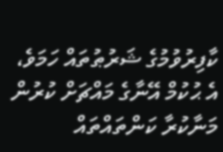ކާފިރުވުމުގެ ޝަރުޠުތައް ހަމަވެ، އެ ޙުކުމް އޭނާގެ މައްޗަށް ކުރުން މަނާކުރާ ކަންތައްތައް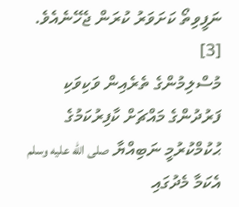ނަފީވިތޯ ކަށަވަރު ކުރަން ޖެހޭނެއެވެ. [3]
މުސްލިމުންގެ ތެރެއިން ވަކިވަކި ފަރުދުންގެ މައްޗަށް ކާފިރުކަމުގެ ޙުކުމްކުރުމީ ނަބިއްޔާ صلى الله عليه وسلم އެކަމާ މެދުގައި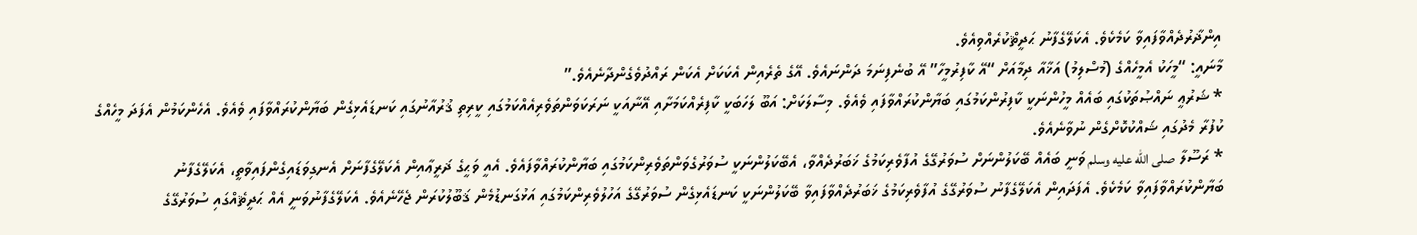އިންޛާރުދެއްވާފައިވާ ކަމެކެވެ. އެކަލޭގެފާނު ޙަދީޘްކުރެއްވިއެވެ.
މާނައީ: “މީހަކު އެމީހެއްގެ (މުސްލިމު) އަޚާއާ ދިމާއަށް “އޭ ކާފިރުމީހާ” އޭ ބުނެފިނަމަ ދަންނައެވެ. އޭގެ ތެރެއިން އެކަކަށް އެކަން ރައްދުވެގެންދާނެއެވެ.”
* ޝަރުޢީ ނައްޞުތަކުގައި ބައެއް މީހުންނަކީ ކާފިރުންކަމުގައި ބަޔާންކުރައްވާފައި ވެއެވެ. މިސާލަކަށް: އަބޫ ލަހަބަކީ ކާފިރެއްކަމަށާއި އޭނާއަކީ ނަރަކަވަންތަވެރިއެއްކަމުގައި ކީރިތި ޤުރުއާނުގައި ކަނޑައެޅިގެން ބަޔާންކުރައްވާފައި ވެއެވެ. އެހެންކަމުން އެފަދަ މީހެއްގެ ކުފުރާ މެދުގައި ޝައްކުކޮށްގެން ނުވާނެއެވެ.
* ރަސޫލާ صلى الله عليه وسلم ވަނީ ބައެއް ބޭކަލުންނަށް ސުވަރުގޭގެ އުފާވެރިކަމުގެ ޚަބަރުދެއްވާ، އެބޭކަލުންނަކީ ސުވަރުގެވަންތަވެރިންކަމުގައި ބަޔާންކުރައްވާފައެވެ. އެއީ ވަޙީގެ ޛަރީޢާއިން އެކަލޭގެފާނަށް އެނގިވަޑައިގެންފައިވާތީ، އެކަލޭގެފާނު ބަޔާންކުރައްވާފައިވާ ކަމެކެވެ. އެފަދައިން އެކަލޭގެފާނު ސުވަރުގޭގެ އުފާވެރިކަމުގެ ޚަބަރުދެއްވާފައިވާ ބޭކަލުންނަކީ ކަނޑައެޅިގެން ސުވަރުގޭގެ އަހުލުވެރިންކަމުގައި އަޅުގަނޑުމެން ޤަބޫލުކުރަން ޖެހޭނެއެވެ. އެކަލޭގެފާނުވަނީ އެއް ޙަދީޘެއްގައި ސުވަރުގޭގެ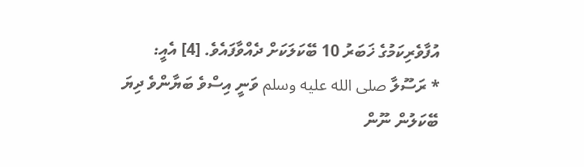އުފާވެރިކަމުގެ ޚަބަރު 10 ބޭކަލަކަށް ދެއްވާފައެވެ. [4] އެއީ:
* ރަސޫލާ صلى الله عليه وسلم ވަނީ އިސްވެ ބަޔާންވެ ދިޔަ ބޭކަލުން ނޫން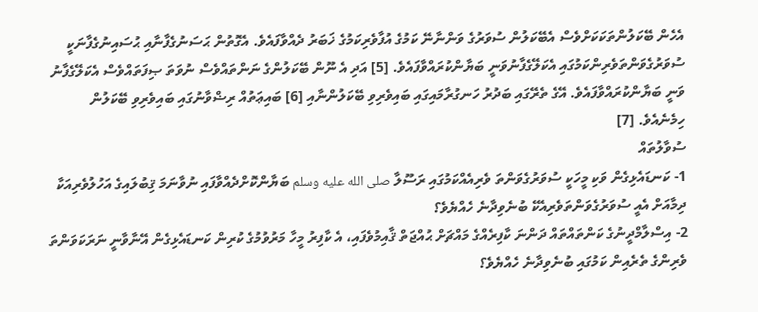އެހެން ބޭކަލުންތަކަކަށްވެސް އެބޭކަލުން ސުވަރުގެ ވަންނާނޭ ކަމުގެ އުފާވެރިކަމުގެ ޚަބަރު ދެއްވާފައެވެ. އެގޮތުން ޙަސަނުގެފާނާއި ޙުސައިނުގެފާނަކީ ސުވަރުގެވަންތަވެރިންކަމުގައި އެކަލޭގެފާނުވަނީ ބަޔާންކުރައްވާފައެވެ. [5] އަދި އެ ނޫން ބޭކަލުންގެ ނަންތައްވެސް ނުވަތަ ޞިފަތައްވެސް އެކަލޭގެފާނު ވަނީ ބަޔާންކުރައްވާފައެވެ. އޭގެ ތެރޭގައި ބަދުރު ހަނގުރާމައިގައި ބައިވެރިވި ބޭކަލުންނާއި [6] ބައިޢަތުއް ރިޟްވާނުގައި ބައިވެރިވި ބޭކަލުން ހިމެނެއެވެ. [7]
ސުވާލުތައް
1- ކަނޑައެޅިގެން ވަކި މީހަކީ ސުވަރުގެވަންތަ ވެރިއެއްކަމުގައި ރަސޫލާ صلى الله عليه وسلم ބަޔާންކޮށްދެއްވާފައި ނުވާނަމަ ޤިބުލައިގެ އަހުލުވެރިއަކާ ދިމާއަށް އެއީ ސުވަރުގެވަންތަވެރިއެކޭ ބުނެވިދާނެ ހެއްޔެވެ؟
2- އިސްލާމްދީނުގެ ކަންތައްތައް ދަންނަ ކާފިރެއްގެ މައްޗަށް ޙުއްޖަތް ޤާއިމުވެފައި، އެ ކާފިރު މީހާ މަރުވުމުގެ ކުރިން ކަނޑައެޅިގެން އޭނާވާނީ ނަރަކަވަންތަ ވެރިންގެ ތެރެއިން ކަމުގައި ބުނެވިދާނެ ހެއްޔެވެ؟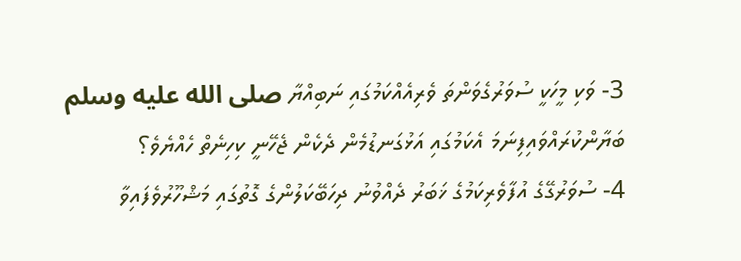3- ވަކި މީހަކީ ސުވަރުގެވަންތަ ވެރިއެއްކަމުގައި ނަބިއްޔާ صلى الله عليه وسلم ބަޔާންކުރައްވައިފިނަމަ އެކަމުގައި އަޅުގަނޑުމެން ދެކެން ޖެހޭނީ ކިހިނެތް ހެއްޔެވެ؟
4- ސުވަރުގޭގެ އުފާވެރިކަމުގެ ޚަބަރު ދެއްވުނު ދިހަބޭކަލުންގެ ގޮތުގައި މަޝްހޫރުވެފައިވާ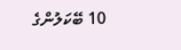10 ބޭކަލުންގެ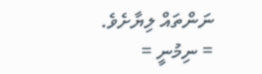ނަންތައް ލިޔާށެވެ.
= ނިމުނީ =